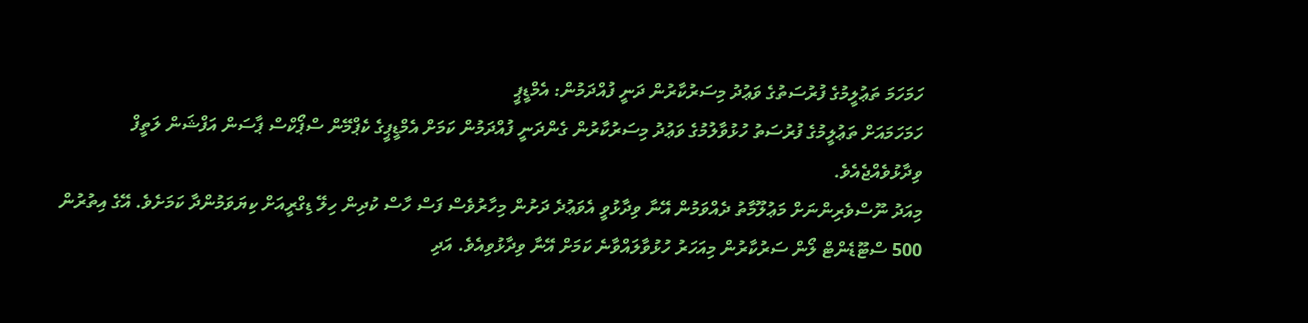ހަމަހަމަ ތަޢުލީމުގެ ފުރުސަތުގެ ވަޢުދު މިސަރުކާރުން ދަނީ ފުއްދަމުން: އެމްޑީޕީ
ހަމަހަމައަށް ތަޢުލީމުގެ ފުރުސަތު ހުޅުވާލުމުގެ ވަޢުދު މިސަރުކާރުން ގެންދަނީ ފުއްދަމުން ކަމަށް އެމްޑީޕީގެ ކެޕްމޭން ސްޕޯކްސް ޕާސަން އަފްޝަން ލަތީފް ވިދާޅުވެއްޖެއެވެ.
މިއަދު ނޫސްވެރިންނަށް މަޢުލޫމާތު ދެއްވަމުން އޭނާ ވިދާޅުވީ އެވަޢުދެ ދަށުން މިހާރުވެސް ފަސް ހާސް ކުދިން ހިލޭ ޑިގްރީއަށް ކިޔަވަމުންދާ ކަމަށެވެ. އޭގެ އިތުރުން 500 ސްޓޫޑެންޓް ލޯން ސަރުކާރުން މިއަހަރު ހުޅުވާލައްވާނެ ކަމަށް އޭނާ ވިދާޅުވިއެވެ. އަދި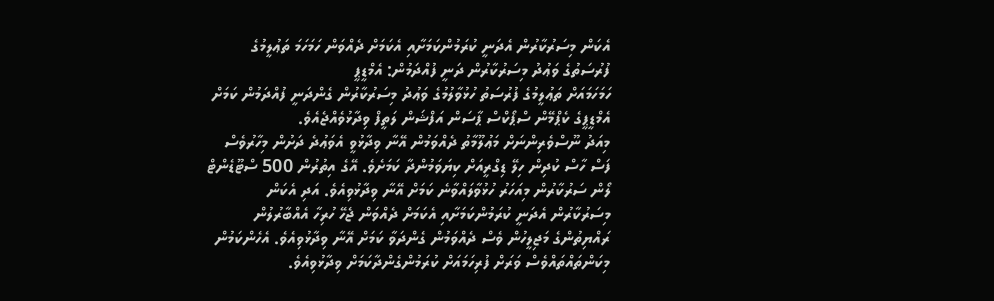އެކަން މިސަރުކާރުން އެދަނީ ކުރަމުންކަމަށާއި އެކަމަށް ދެއްވަން ހަމަހަމަ ތަޢުލީމުގެ ފުރުސަތުގެ ވަޢުދު މިސަރުކާރުން ދަނީ ފުއްދަމުން: އެމްޑީޕީ
ހަމަހަމައަށް ތަޢުލީމުގެ ފުރުސަތު ހުޅުވާލުމުގެ ވަޢުދު މިސަރުކާރުން ގެންދަނީ ފުއްދަމުން ކަމަށް އެމްޑީޕީގެ ކެޕްމޭން ސްޕޯކްސް ޕާސަން އަފްޝަން ލަތީފް ވިދާޅުވެއްޖެއެވެ.
މިއަދު ނޫސްވެރިންނަށް މަޢުލޫމާތު ދެއްވަމުން އޭނާ ވިދާޅުވީ އެވަޢުދެ ދަށުން މިހާރުވެސް ފަސް ހާސް ކުދިން ހިލޭ ޑިގްރީއަށް ކިޔަވަމުންދާ ކަމަށެވެ. އޭގެ އިތުރުން 500 ސްޓޫޑެންޓް ލޯން ސަރުކާރުން މިއަހަރު ހުޅުވާލައްވާނެ ކަމަށް އޭނާ ވިދާޅުވިއެވެ. އަދި އެކަން މިސަރުކާރުން އެދަނީ ކުރަމުންކަމަށާއި އެކަމަށް ދެއްވަން ޖެހޭ ހުރިހާ އެއްބާރުލުން ރައްޔިތުންގެ މަޖިލީހުން ވެސް ދެއްވަމުން ގެންދަވާ ކަމަށް އޭނާ ވިދާޅުވިއެވެ. އެހެންކަމުން މިކަންތައްތައްވެސް ވަރަށް ފުރިހަމައަށް ކުރަމުންގެންދާކަމަށް ވިދާޅުވިއެވެ.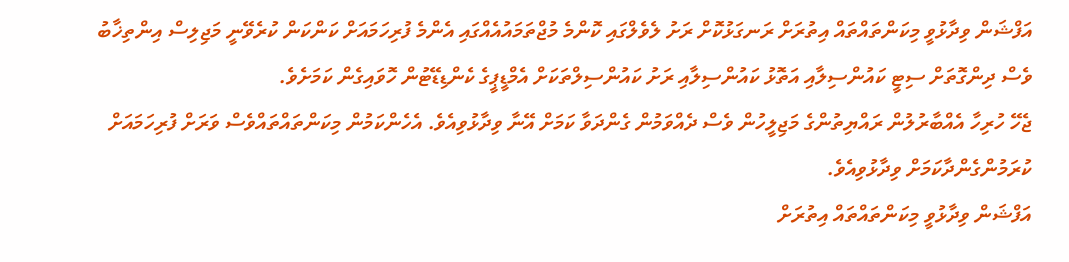އަފްޝަން ވިދާޅުވީ މިކަންތައްތައް އިތުރަށް ރަނގަޅުކޮށް ރަށު ލެވެލްގައި ކޮންމެ މުޖްތަމައުއެއްގައި އެންމެ ފުރިހަމައަށް ކަންކަން ކުރެވޭނީ މަޖިލިސް އިންތިޚާބު ވެސް ދިންގޮތަށް ސިޓީ ކައުންސިލާއި އަތޮޅު ކައުންސިލާއި ރަށު ކައުންސިލްތަކަށް އެމްޑީޕީގެ ކެންޑިޑޭޓުން ހޮވައިގެން ކަމަށެވެ.
ޖެހޭ ހުރިހާ އެއްބާރުލުން ރައްޔިތުންގެ މަޖިލީހުން ވެސް ދެއްވަމުން ގެންދަވާ ކަމަށް އޭނާ ވިދާޅުވިއެވެ. އެހެންކަމުން މިކަންތައްތައްވެސް ވަރަށް ފުރިހަމައަށް ކުރަމުންގެންދާކަމަށް ވިދާޅުވިއެވެ.
އަފްޝަން ވިދާޅުވީ މިކަންތައްތައް އިތުރަށް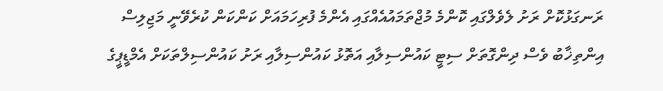ރަނގަޅުކޮށް ރަށު ލެވެލްގައި ކޮންމެ މުޖްތަމައުއެއްގައި އެންމެ ފުރިހަމައަށް ކަންކަން ކުރެވޭނީ މަޖިލިސް އިންތިޚާބު ވެސް ދިންގޮތަށް ސިޓީ ކައުންސިލާއި އަތޮޅު ކައުންސިލާއި ރަށު ކައުންސިލްތަކަށް އެމްޑީޕީގެ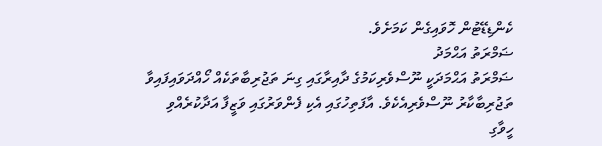ކެންޑިޑޭޓުން ހޮވައިގެން ކަމަށެވެ.
ޟަމްރަތު އަޙްމަދު
ޟަމްރަތު އަޙްމަދަކީ ނޫސްވެރިކަމުގެ ދާއިރާގައި ގިނަ ތަޖުރިބާތަކެއް ހޯއްދަވައިފައިވާ ތަޖުރިބާކާރު ނޫސްވެރިއެކެވެ. އާފަތިހުގައި އެކި ފެންވަރުގައި ވަޒީފާ އަދާކުރެއްވި ހީވާގި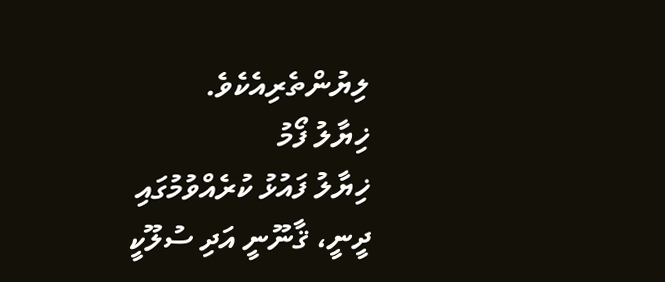ލިޔުންތެރިއެކެވެ.
ޚިޔާލު ފޯމު
ޚިޔާލު ފައުޅު ކުރެއްވުމުގައި ދީނީ، ޤާނޫނީ އަދި ސުލޫކީ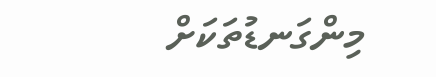މިންގަނޑުތަކަށް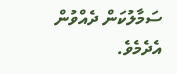ސަމާލުކަން ދެއްވުން އެދެމެވެ.